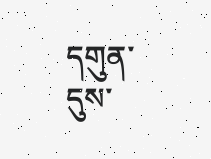དགུན་དུས་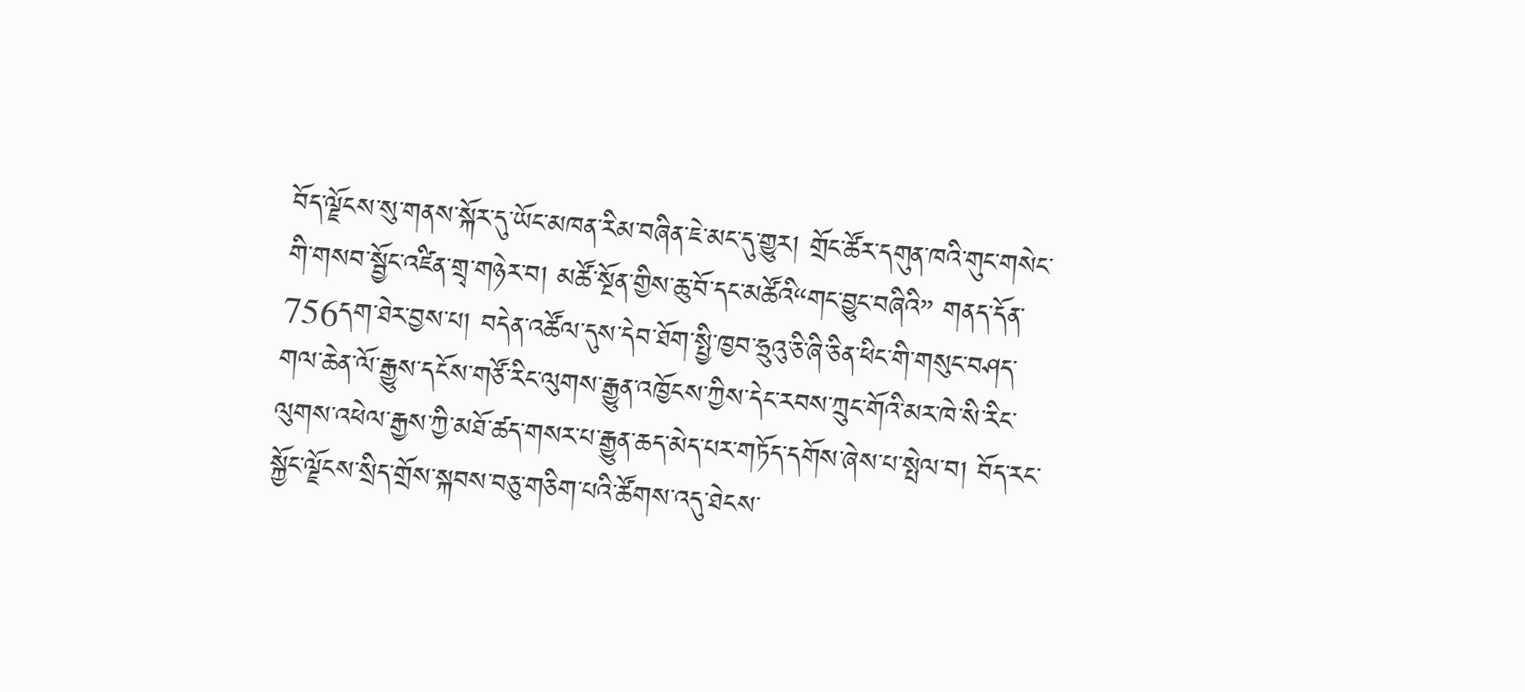བོད་ལྗོངས་སུ་གནས་སྐོར་དུ་ཡོང་མཁན་རིམ་བཞིན་ཇེ་མང་དུ་གྱུར། གྲོང་ཚོར་དགུན་ཁའི་གུང་གསེང་གི་གསབ་སྦྱོང་འཛིན་གྲྭ་གཉེར་བ། མཚོ་སྔོན་གྱིས་ཆུ་བོ་དང་མཚོའི“གང་བྱུང་བཞིའི” གནད་དོན་756དག་ཐེར་བྱས་པ། བདེན་འཚོལ་དུས་དེབ་ཐོག་སྤྱི་ཁྱབ་ཧྲུའུ་ཅི་ཞི་ཅིན་ཕིང་གི་གསུང་བཤད་གལ་ཆེན་ལོ་རྒྱུས་དངོས་གཙོ་རིང་ལུགས་རྒྱུན་འཁྱོངས་ཀྱིས་དེང་རབས་ཀྲུང་གོའི་མར་ཁེ་སི་རིང་ལུགས་འཕེལ་རྒྱས་ཀྱི་མཐོ་ཚད་གསར་པ་རྒྱུན་ཆད་མེད་པར་གཏོད་དགོས་ཞེས་པ་སྤེལ་བ། བོད་རང་སྐྱོང་ལྗོངས་སྲིད་གྲོས་སྐབས་བཅུ་གཅིག་པའི་ཚོགས་འདུ་ཐེངས་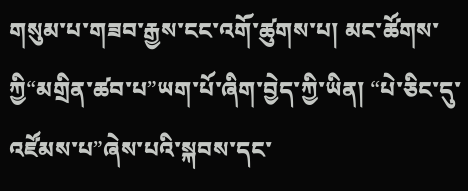གསུམ་པ་གཟབ་རྒྱས་ངང་འགོ་ཚུགས་པ། མང་ཚོགས་ཀྱི“མགྲིན་ཚབ་པ”ཡག་པོ་ཞིག་བྱེད་ཀྱི་ཡིན། “པེ་ཅིང་དུ་འཛོམས་པ”ཞེས་པའི་སྐབས་དང་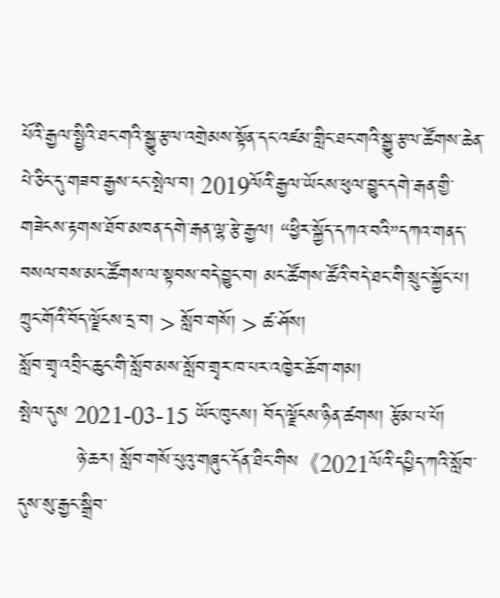པོའི་རྒྱལ་སྤྱིའི་ཐང་གའི་སྒྱུ་རྩལ་འགྲེམས་སྟོན་དང་འཛམ་གླིང་ཐང་གའི་སྒྱུ་རྩལ་ཚོགས་ཆེན་པེ་ཅིང་དུ་གཟབ་རྒྱས་ངང་སྤེལ་བ། 2019ལོའི་རྒྱལ་ཡོངས་ཕུལ་བྱུང་དགེ་རྒན་གྱི་གཟེངས་རྟགས་ཐོབ་མཁན་དགེ་རྒན་ལྷ་རྩེ་རྒྱལ། “ཕྱིར་སྐྱོད་དཀའ་བའི”དཀའ་གནད་བསལ་བས་མང་ཚོགས་ལ་སྟབས་བདེ་བྱུང་བ། མང་ཚོགས་ཚོའི་བདེ་ཐང་གི་སྲུང་སྐྱོང་པ།
ཀྲུང་གོའི་བོད་ལྗོངས་དྲ་བ། > སློབ་གསོ། > ཚ་ཤོས།
སློབ་གྲྭ་འབྲིང་ཆུང་གི་སློབ་མས་སློབ་གྲྭར་ཁ་པར་འཁྱེར་ཆོག་གམ།
སྤེལ་དུས 2021-03-15 ཡོང་ཁུངས། བོད་ལྗོངས་ཉིན་ཚགས། རྩོམ་པ་པོ།
         ཉེ་ཆར། སློབ་གསོ་པུའུ་གཞུང་དོན་ཐིང་གིས《2021ལོའི་དཔྱིད་ཀའི་སློབ་དུས་སུ་རྒྱང་སྒྲིབ་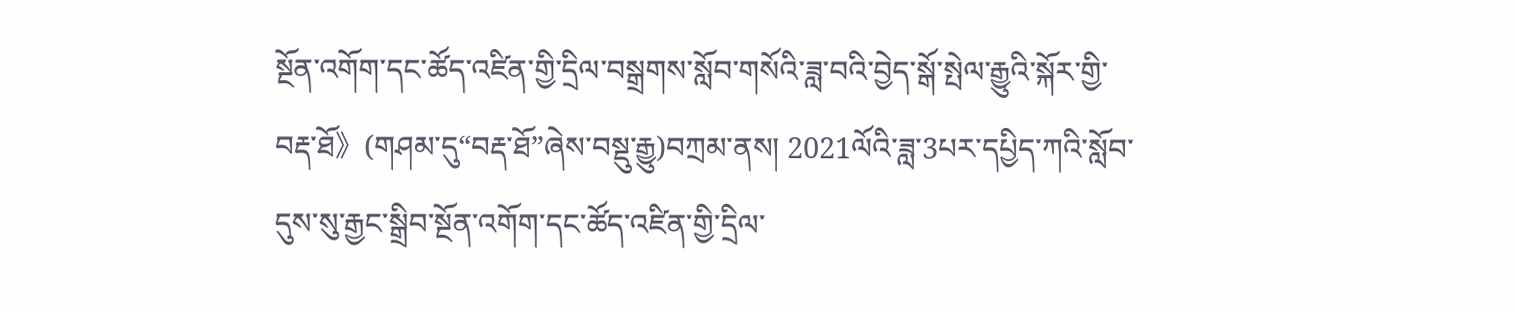སྔོན་འགོག་དང་ཚོད་འཛིན་གྱི་དྲིལ་བསྒྲགས་སློབ་གསོའི་ཟླ་བའི་བྱེད་སྒོ་སྤེལ་རྒྱུའི་སྐོར་གྱི་བརྡ་ཐོ》(གཤམ་དུ“བརྡ་ཐོ”ཞེས་བསྡུ་རྒྱུ)བཀྲམ་ནས། 2021ལོའི་ཟླ་3པར་དཔྱིད་ཀའི་སློབ་དུས་སུ་རྒྱང་སྒྲིབ་སྔོན་འགོག་དང་ཚོད་འཛིན་གྱི་དྲིལ་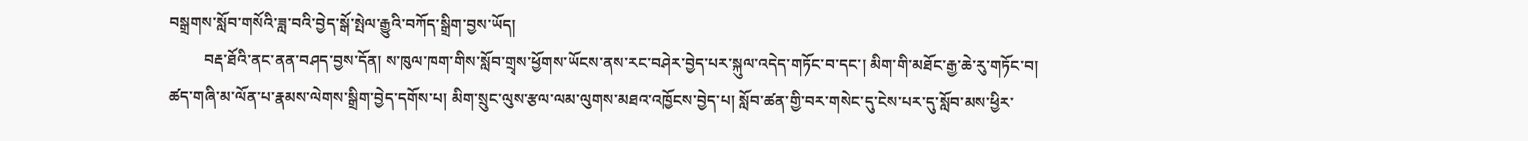བསྒྲགས་སློབ་གསོའི་ཟླ་བའི་བྱེད་སྒོ་སྤེལ་རྒྱུའི་བཀོད་སྒྲིག་བྱས་ཡོད།
         བརྡ་ཐོའི་ནང་ནན་བཤད་བྱས་དོན། ས་ཁུལ་ཁག་གིས་སློབ་གྲྭས་ཕྱོགས་ཡོངས་ནས་རང་བཤེར་བྱེད་པར་སྐུལ་འདེད་གཏོང་བ་དང་། མིག་གི་མཐོང་རྒྱ་ཆེ་རུ་གཏོང་བ། ཚད་གཞི་མ་ལོན་པ་རྣམས་ལེགས་སྒྲིག་བྱེད་དགོས་པ། མིག་སྲུང་ལུས་རྩལ་ལམ་ལུགས་མཐའ་འཁྱོངས་བྱེད་པ། སློབ་ཚན་གྱི་བར་གསེང་དུ་ངེས་པར་དུ་སློབ་མས་ཕྱིར་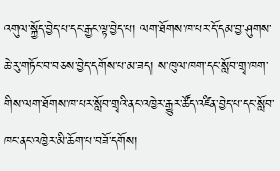འགུལ་སྐྱོད་བྱེད་པ་དང་རྒྱང་ལྟ་བྱེད་པ། ལག་ཐོགས་ཁ་པར་དོ་དམ་བྱ་ཤུགས་ཆེ་རུ་གཏོང་བ་བཅས་བྱེད་དགོས་པ་མ་ཟད། ས་ཁུལ་ཁག་དང་སློབ་གྲྭ་ཁག་གིས་ལག་ཐོགས་ཁ་པར་སློབ་གྲྭའི་ནང་འཁྱེར་རྒྱུར་ཚོད་འཛིན་བྱེད་པ་དང་སློབ་ཁང་ནང་འཁྱེར་མི་ཆོག་པ་བཟོ་དགོས།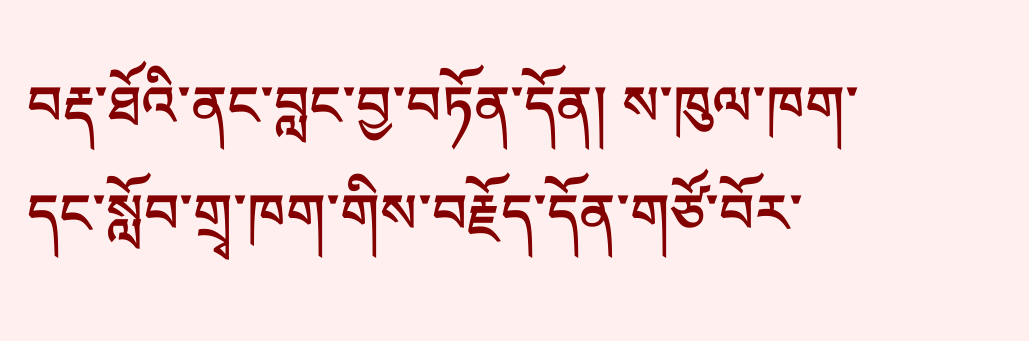བརྡ་ཐོའི་ནང་བླང་བྱ་བཏོན་དོན། ས་ཁུལ་ཁག་དང་སློབ་གྲྭ་ཁག་གིས་བརྗོད་དོན་གཙོ་བོར་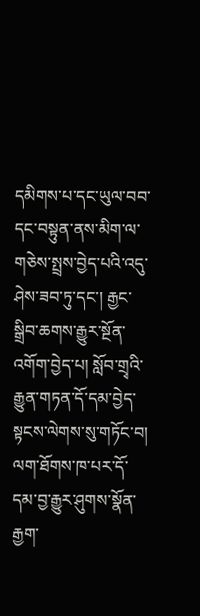དམིགས་པ་དང་ཡུལ་བབ་དང་བསྟུན་ནས་མིག་ལ་གཅེས་སྤྲས་བྱེད་པའི་འདུ་ཤེས་ཟབ་ཏུ་དང་། རྒྱང་སྒྲིབ་ཆགས་རྒྱུར་སྔོན་འགོག་བྱེད་པ། སློབ་གྲྭའི་རྒྱུན་གཏན་དོ་དམ་བྱེད་སྟངས་ལེགས་སུ་གཏོང་བ། ལག་ཐོགས་ཁ་པར་དོ་དམ་བྱ་རྒྱུར་ཤུགས་སྣོན་རྒྱག་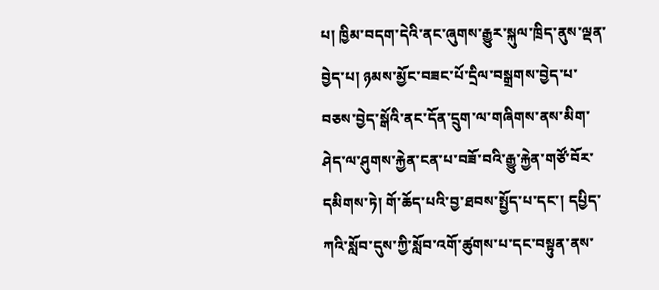པ། ཁྱིམ་བདག་དེའི་ནང་ཞུགས་རྒྱུར་སྐུལ་ཁྲིད་ནུས་ལྡན་བྱེད་པ། ཉམས་མྱོང་བཟང་པོ་དྲིལ་བསྒྲགས་བྱེད་པ་བཅས་བྱེད་སྒོའི་ནང་དོན་དྲུག་ལ་གཞིགས་ནས་མིག་ཤེད་ལ་ཤུགས་རྐྱེན་ངན་པ་བཟོ་བའི་རྒྱུ་རྐྱེན་གཙོ་བོར་དམིགས་ཏེ། གོ་ཆོད་པའི་བྱ་ཐབས་སྤྱོད་པ་དང་། དཔྱིད་ཀའི་སློབ་དུས་ཀྱི་སློབ་འགོ་ཚུགས་པ་དང་བསྟུན་ནས་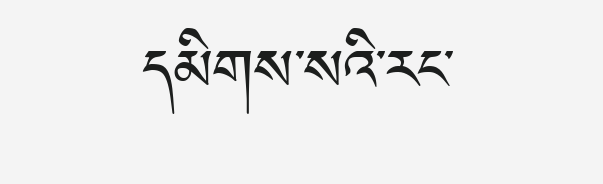དམིགས་སའི་རང་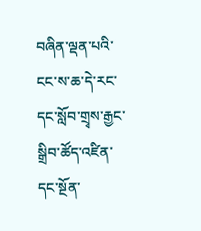བཞིན་ལྡན་པའི་ངང་ས་ཆ་དེ་རང་དང་སློབ་གྲྭས་རྒྱང་སྒྲིབ་ཚོད་འཛིན་དང་སྔོན་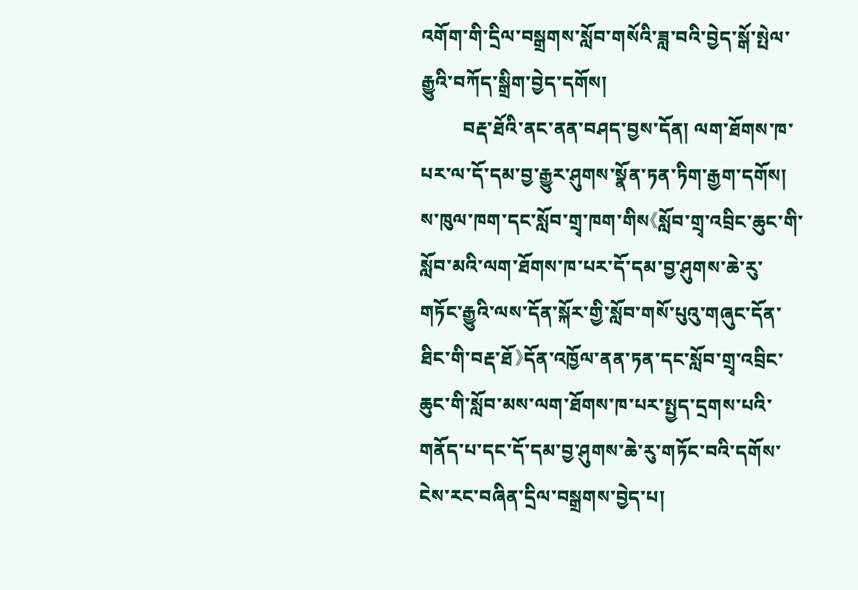འགོག་གི་དྲིལ་བསྒྲགས་སློབ་གསོའི་ཟླ་བའི་བྱེད་སྒོ་སྤེལ་རྒྱུའི་བཀོད་སྒྲིག་བྱེད་དགོས།
         བརྡ་ཐོའི་ནང་ནན་བཤད་བྱས་དོན། ལག་ཐོགས་ཁ་པར་ལ་དོ་དམ་བྱ་རྒྱུར་ཤུགས་སྣོན་ཏན་ཏིག་རྒྱག་དགོས། ས་ཁུལ་ཁག་དང་སློབ་གྲྭ་ཁག་གིས《སློབ་གྲྭ་འབྲིང་ཆུང་གི་སློབ་མའི་ལག་ཐོགས་ཁ་པར་དོ་དམ་བྱ་ཤུགས་ཆེ་རུ་གཏོང་རྒྱུའི་ལས་དོན་སྐོར་གྱི་སློབ་གསོ་པུའུ་གཞུང་དོན་ཐིང་གི་བརྡ་ཐོ》དོན་འཁྱོལ་ནན་ཏན་དང་སློབ་གྲྭ་འབྲིང་ཆུང་གི་སློབ་མས་ལག་ཐོགས་ཁ་པར་སྤྱད་དྲགས་པའི་གནོད་པ་དང་དོ་དམ་བྱ་ཤུགས་ཆེ་རུ་གཏོང་བའི་དགོས་ངེས་རང་བཞིན་དྲིལ་བསྒྲགས་བྱེད་པ།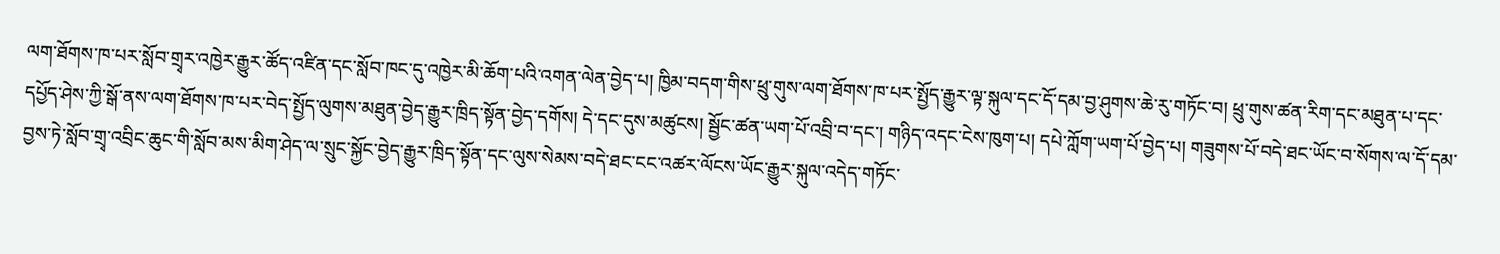ལག་ཐོགས་ཁ་པར་སློབ་གྲྭར་འཁྱེར་རྒྱུར་ཚོད་འཛིན་དང་སློབ་ཁང་དུ་འཁྱེར་མི་ཆོག་པའི་འགན་ལེན་བྱེད་པ། ཁྱིམ་བདག་གིས་ཕྲུ་གུས་ལག་ཐོགས་ཁ་པར་སྤྱོད་རྒྱུར་ལྟ་སྐུལ་དང་དོ་དམ་བྱ་ཤུགས་ཆེ་རུ་གཏོང་བ། ཕྲུ་གུས་ཚན་རིག་དང་མཐུན་པ་དང་དཔྱོད་ཤེས་ཀྱི་སྒོ་ནས་ལག་ཐོགས་ཁ་པར་བེད་སྤྱོད་ལུགས་མཐུན་བྱེད་རྒྱུར་ཁྲིད་སྟོན་བྱེད་དགོས། དེ་དང་དུས་མཚུངས། སྦྱོང་ཚན་ཡག་པོ་འབྲི་བ་དང་། གཉིད་འདང་ངེས་ཁུག་པ། དཔེ་ཀློག་ཡག་པོ་བྱེད་པ། གཟུགས་པོ་བདེ་ཐང་ཡོང་བ་སོགས་ལ་དོ་དམ་བྱས་ཏེ་སློབ་གྲྭ་འབྲིང་ཆུང་གི་སློབ་མས་མིག་ཤེད་ལ་སྲུང་སྐྱོང་བྱེད་རྒྱུར་ཁྲིད་སྟོན་དང་ལུས་སེམས་བདེ་ཐང་ངང་འཚར་ལོངས་ཡོང་རྒྱུར་སྐུལ་འདེད་གཏོང་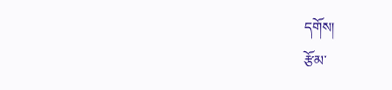དགོས།
རྩོམ་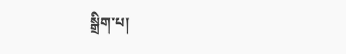སྒྲིག་པ།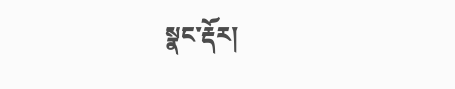སྣང་རྡོར།